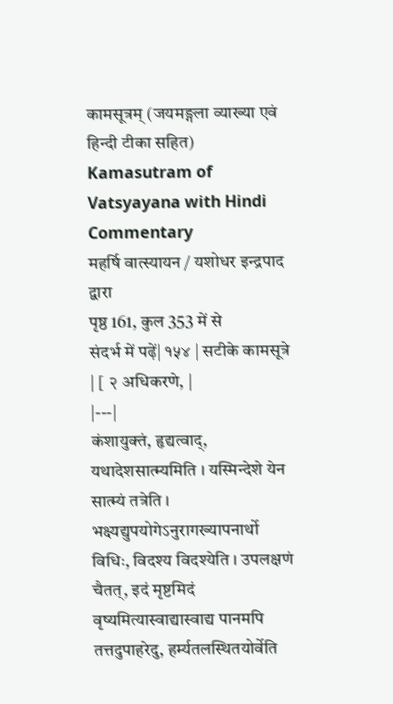कामसूत्रम् (जयमङ्गला व्याख्या एवं हिन्दी टीका सहित)
Kamasutram of Vatsyayana with Hindi Commentary
महर्षि वात्स्यायन / यशोधर इन्द्रपाद द्वारा
पृष्ठ 161, कुल 353 में से
संदर्भ में पढ़ें| १५४ | सटीके कामसूत्रे | [ २ अधिकरणे, |
|---|
कंशायुक्तं, हृद्यत्वाद्, यथादेशसात्म्यमिति । यस्मिन्देशे येन सात्म्यं तत्रेति । भक्ष्यद्युपयोगेऽनुरागख्यापनार्थो विधिः, विदश्य विदश्येति । उपलक्षणं चैतत्, इदं मृष्टमिदं वृष्यमित्यास्वाद्यास्वाद्य पानमपि तत्तदुपाहरेदु, हर्म्यतलस्थितयोर्वेति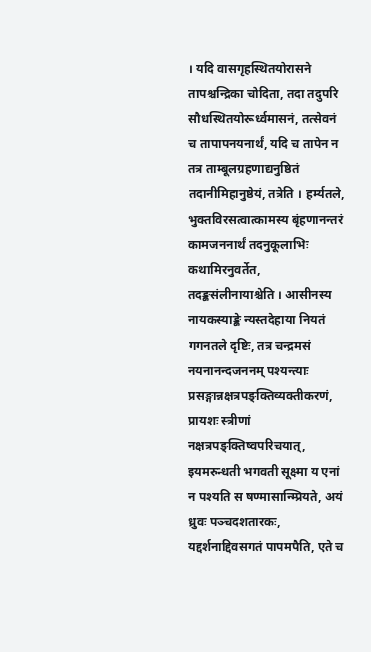। यदि वासगृहस्थितयोरासने तापश्चन्द्रिका चोदिता, तदा तदुपरि सौधस्थितयोरूर्ध्वमासनं, तत्सेवनं च तापापनयनार्थं, यदि च तापेन न तत्र ताम्बूलग्रहणाद्यनुष्ठितं तदानीमिहानुष्ठेयं, तत्रेति । हर्म्यतले, भुक्तविरसत्वात्कामस्य बृंहणानन्तरं कामजननार्थं तदनुकूलाभिः कथामिरनुवर्तेत, तदङ्कसंलीनायाश्चेति । आसीनस्य नायकस्याङ्के न्यस्तदेहाया नियतं गगनतले दृष्टिः, तत्र चन्द्रमसं नयनानन्दजननम् पश्यन्त्याः प्रसङ्गान्नक्षत्रपङ्क्तिव्यक्तीकरणं, प्रायशः स्त्रीणां नक्षत्रपङ्क्तिष्वपरिचयात्, इयमरुन्धती भगवती सूक्ष्मा य एनां न पश्यति स षण्मासान्म्प्रियते, अयं ध्रुवः पञ्चदशतारकः, यद्दर्शनाद्दिवसगतं पापमपैति, एते च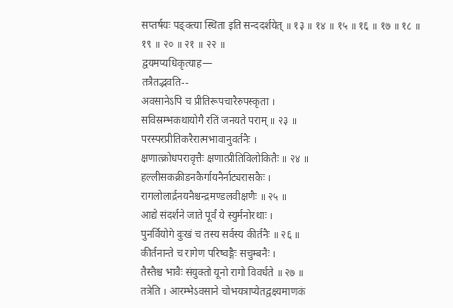सप्तर्षयः पङ्क्त्या स्थिता इति सन्ददर्शयेत् ॥ १३ ॥ १४ ॥ १५ ॥ १६ ॥ १७ ॥ १८ ॥ १९ ॥ २० ॥ २१ ॥ २२ ॥
द्वयमप्यधिकृत्याह—
तत्रैतद्भवति--
अवसानेऽपि च प्रीतिरूपचारैरुपस्कृता ।
सविस्रम्भकथायोगै रतिं जनयते पराम् ॥ २३ ॥
परस्परप्रीतिकरैरात्मभावानुवर्तनैः ।
क्षणात्क्रोधपरावृत्तैः क्षणात्प्रीतिविलोकितैः ॥ २४ ॥
हल्लीसकक्रीडनकैर्गायनैर्नाट्यरासकैः ।
रागलोलार्द्रनयनैश्चन्द्रमण्डलवीक्षणैः ॥ २५ ॥
आद्ये संदर्शने जाते पूर्वं ये स्युर्मनोरथाः ।
पुनर्वियोगे दुःखं च तस्य सर्वस्य कीर्तनैः ॥ २६ ॥
कीर्तनान्ते च रागेण परिष्वङ्गैः सचुम्बनैः ।
तैस्तैश्च भावैः संयुक्तो यूनो रागो विवर्धते ॥ २७ ॥
तत्रेति । आरम्भेऽवसाने चोभयत्राप्येतद्वक्ष्यमाणकं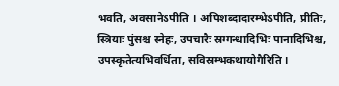भवति, अवसानेऽपीति । अपिशब्दादारम्भेऽपीति, प्रीतिः, स्त्रियाः पुंसश्च स्नेहः, उपचारैः स्रग्गन्धादिभिः पानादिभिश्च, उपस्कृतेत्यभिवर्धिता, सविस्रम्भकथायोगैरिति ।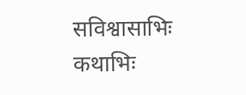सविश्वासाभिः कथाभिः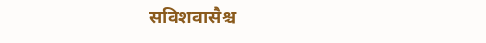सविशवासैश्च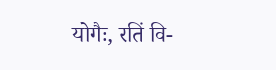योगैः, रतिं वि-